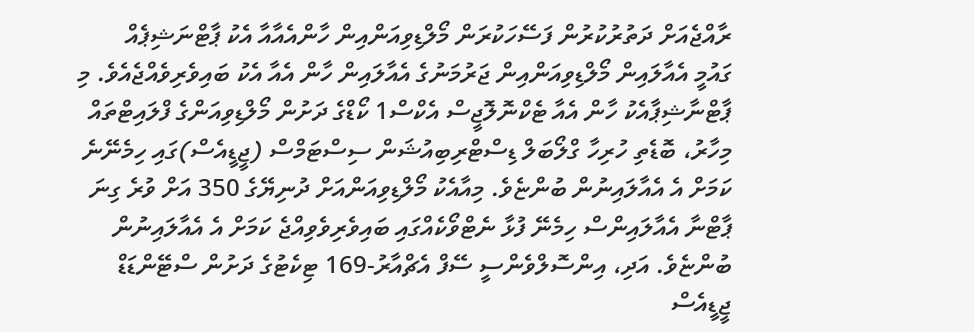ރާއްޖެއަށް ދަތުރުކުރުން ފަސޭހަކުރަން މޯލްޑިވިއަންއިން ހާންއެއާއާ އެކު ޕާޓްނަޝިޕެއް
ގައުމީ އެއާލައިން މޯލްޑިވިއަންއިން ޖަރުމަނުގެ އެއާލައިން ހާން އެއާ އެކު ބައިވެރިވެއްޖެއެވެ. މި ޕާޓްނާޝިޕާއެކު ހާން އެއާ ޓެކްނޮލޮޖީސް އެކްސް1 ކޯޑްގެ ދަށުން މޯލްޑިވިއަންގެ ފްލައިޓްތައް މިހާރު، ބޮޑެތި ހުރިހާ ގްލޯބަލް ޑިސްޓްރިބިއުޝަން ސިސްޓަމްސް (ޖީޑީއެސް)ގައި ހިމެނޭނެ ކަމަށް އެ އެއާލައިނުން ބުންޏެވެ. މިއާއެކު މޯލްޑިވިއަންއަށް ދުނިޔޭގެ 350 އަށް ވުރެ ގިނަ ޕާޓްނާ އެއާލައިންސް ހިމެނޭ ފުޅާ ނެޓްވޯކެއްގައި ބައިވެރިވެވިއްޖެ ކަމަށް އެ އެއާލައިނުން ބުންޏެވެ. އަދި، އިންސޮލްވެންސީ ސޭފް އެޗްއާރު-169 ޓިކެޓުގެ ދަށުން ސްޓޭންޑަޑް ޖީޑީއެސް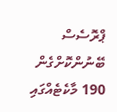ޕްރޮސެސް ބޭނުންކޮށްގެން 190 މާކެޓެއްގައި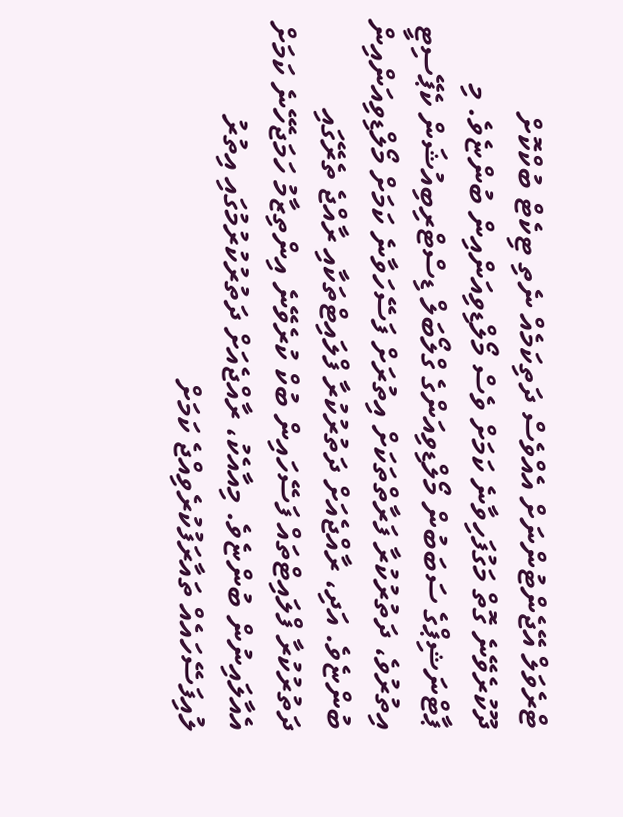ޓްރެވަލް އޭޖެންޓުންނަށް އެއްވެސް ދަތިކަމެއް ނެތި ޓިކެޓް ބުކްކޮށް ދޫކުރެވޭނެ ގޮތް މަގުފަހިވާނެ ކަމަށް ވެސް މޯލްޑިވިއަންއިން ބުންޏެވެ. މި ޕާޓްނަޝިޕްގެ ސަބަބުން މޯލްޑިވިއަންގެ ގްލޯބަލް ޑިސްޓްރިބިއުޝަން ކެޕޭސިޓީ އިތުރުވެ، ދަތުރުކުރާ ފަރާތްތަކަށް އިތުރަށް ފަސޭހަވާނެ ކަމަށް މޯލްޑިވިއަންއިން ބުންޏެވެ. އަދި، ރާއްޖެއަށް ދަތުރުކުރާ ފްލައިޓްތަކާއި ރާއްޖެ ތެރޭގައި ދަތުރުކުރާ ފްލައިޓްތައް ފަސޭހައިން ބުކް ކުރެވޭނެ އިންތިޒާމު ހަމަޖެހޭނެ ކަމަށް އެއާލައިނުން ބުންޏެވެ. މިއާއެކު، ރާއްޖެއަށް ދަތުރުކުރުމުގައި އިތުރު ލުއިފަސޭހައެއް ތައާރަފުކުރެވިއްޖެ ކަމަށް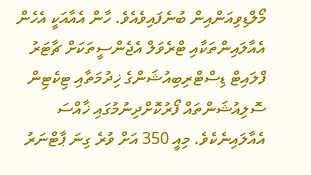މޯލްޑިވިއަންއިން ބުނެފައިވެއެވެ. ހާން އެއާއަކީ އެހެން އެއާލައިންތަކާއި ޓްރެވަލް އެޖެންސީތަކަށް ޗާޓަރު ފްލައިޓް ޑިސްޓްރިބިއުޝަންގެ ޚިދުމަތާއި ޓިކެޓިން ސޮލިއުޝަންތައް ފޯރުކޮށްދިނުމުގައި ޚާއްސަ އެއާލައިނެކެވެ. މިއީ 350 އަށް ވުރެ ގިނަ ޕާޓްނަރު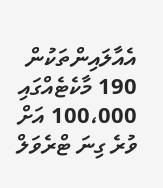އެއާލައިންތަކުން 190 މާކެޓެއްގައި 100،000 އަށް ވުރެ ގިނަ ޓްރެވަލް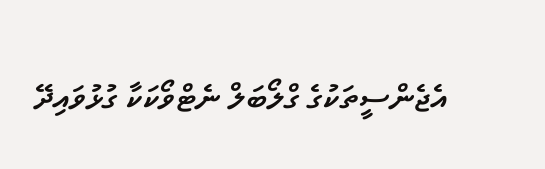އެޖެންސީތަކުގެ ގްލޯބަލް ނެޓްވޯކަކާ ގުޅުވައިދޭ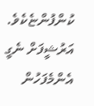ކުންފުންޏެކެވެ.
އަރުޝީފަށް ނެގީ
އެންމެފަހުން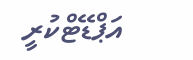އަޕްޑޭޓްކުރީ